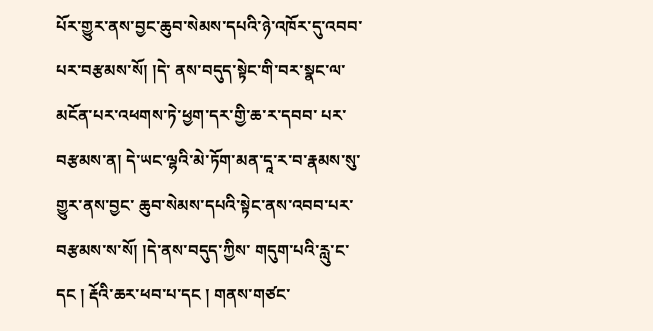པོར་གྱུར་ནས་བྱང་ཆུབ་སེམས་དཔའི་ཉེ་འཁོར་དུ་འབབ་པར་བརྩམས་སོ། །དེ་ ནས་བདུད་སྟེང་གི་བར་སྣང་ལ་མངོན་པར་འཕགས་ཏེ་ཕྱག་དར་གྱི་ཆ་ར་དབབ་ པར་བརྩམས་ན། དེ་ཡང་ལྷའི་མེ་ཏོག་མན་དཱ་ར་བ་རྣམས་སུ་གྱུར་ནས་བྱང་ ཆུབ་སེམས་དཔའི་སྟེང་ནས་འབབ་པར་བརྩམས་ས་སོ། །དེ་ནས་བདུད་ཀྱིས་ གདུག་པའི་རླུ་ང་དང ། རྡོའི་ཆར་ཕབ་པ་དང ། གནས་གཙང་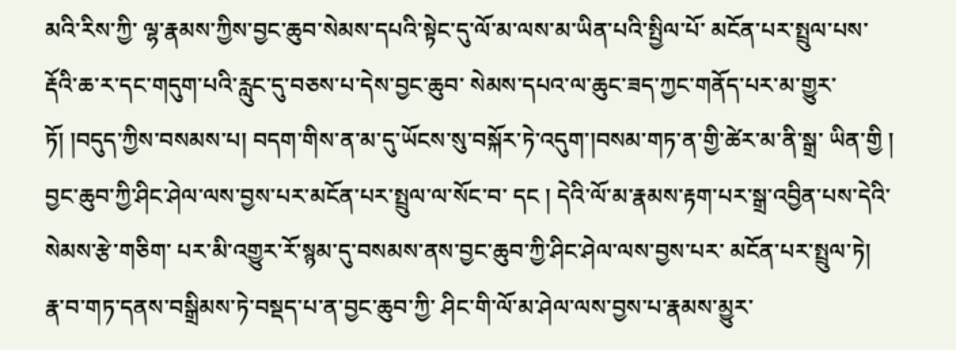མའི་རིས་ཀྱི་ ལྷ་རྣམས་ཀྱིས་བྱང་ཆུབ་སེམས་དཔའི་སྟེང་དུ་ལོ་མ་ལས་མ་ཡིན་པའི་སྤྱིལ་པོ་ མངོན་པར་སྤྲུལ་པས་རྡོའི་ཆ་ར་དང་གདུག་པའི་རླུང་དུ་བཅས་པ་དེས་བྱང་ཆུབ་ སེམས་དཔའ་ལ་ཆུང་ཟད་ཀྱང་གནོད་པར་མ་གྱུར་ཏོ། །བདུད་ཀྱིས་བསམས་པ། བདག་གིས་ན་མ་དུ་ཡོངས་སུ་བསྐོར་ཏེ་འདུག་།བསམ་གཏ་ན་གྱི་ཚེར་མ་ནི་སྒྲ་ ཡིན་གྱི ། བྱང་ཆུབ་ཀྱི་ཤིང་ཤེལ་ལས་བྱས་པར་མངོན་པར་སྤྲུལ་ལ་སོང་བ་ དང ། དེའི་ལོ་མ་རྣམས་རྟག་པར་སྒྲ་འབྱིན་པས་དེའི་སེམས་རྩེ་གཅིག་ པར་མི་འགྱུར་རོ་སྙམ་དུ་བསམས་ནས་བྱང་ཆུབ་ཀྱི་ཤིང་ཤེལ་ལས་བྱས་པར་ མངོན་པར་སྤྲུལ་ཏེ། རྣ་བ་གཏ་དནས་བསྒྲིམས་ཏེ་བསྡད་པ་ན་བྱང་ཆུབ་ཀྱི་ ཤིང་གི་ལོ་མ་ཤེལ་ལས་བྱས་པ་རྣམས་མྱུར་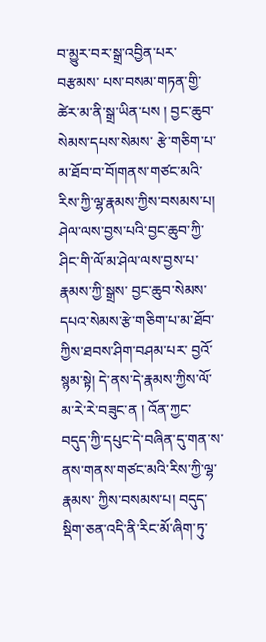བ་མྱུར་བར་སྒྲ་འབྱིན་པར་བརྩམས་ པས་བསམ་གཏན་གྱི་ཚེར་མ་ནི་སྒྲ་ཡིན་པས ། བྱང་ཆུབ་སེམས་དཔས་སེམས་ རྩེ་གཅིག་པ་མ་ཐོབ་བ་བོ།གནས་གཙང་མའི་རིས་ཀྱི་ལྷ་རྣམས་ཀྱིས་བསམས་པ། ཤེལ་ལས་བྱས་པའི་བྱང་ཆུབ་ཀྱི་ཤིང་གི་ལོ་མ་ཤེལ་ལས་བྱས་པ་རྣམས་ཀྱི་སྒྲས་ བྱང་ཆུབ་སེམས་དཔའ་སེམས་རྩེ་གཅིག་པ་མ་ཐོབ་ཀྱིས་ཐབས་ཤིག་བཤམ་པར་ བྱའོ་སྙམ་སྟེ། དེ་ནས་དེ་རྣམས་ཀྱིས་ལོ་མ་རེ་རེ་བཟུང་ན ། འོན་ཀྱང་ བདུད་ཀྱི་དཔུང་དེ་བཞིན་དུ་གན་ས་ནས་གནས་གཙང་མའི་རིས་ཀྱི་ལྷ་རྣམས་ ཀྱིས་བསམས་པ། བདུད་སྡིག་ཅན་འདི་ནི་རིང་མོ་ཞིག་ཏུ་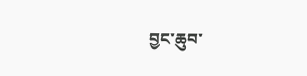བྱང་ཆུབ་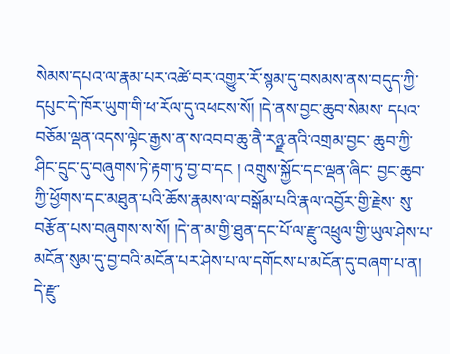སེམས་དཔའ་ལ་རྣམ་པར་འཚེ་བར་འགྱུར་རོ་སྙམ་དུ་བསམས་ནས་བདུད་ཀྱི་ དཔུང་དེ་ཁོར་ཡུག་གི་ཕ་རོལ་དུ་འཕངས་སོ། །དེ་ནས་བྱང་ཆུབ་སེམས་ དཔའ་བཅོམ་ལྡན་འདས་ལྟེང་རྒྱས་ན་ས་འབབ་ཆུ་ནཻ་རཉྫ་ནའི་འགྲམ་བྱང་ ཆུབ་ཀྱི་ཤིང་དྲུང་དུ་བཞུགས་ཏེ་རྟག་ཏུ་བྱ་བ་དང ། འགྲུས་སྐྱོང་དང་ལྡན་ཞིང་ བྱང་ཆུབ་ཀྱི་ཕྱོགས་དང་མཐུན་པའི་ཆོས་རྣམས་ལ་བསྒོམ་པའི་རྣལ་འབྱོར་གྱི་རྗེས་ སུ་བརྩོན་པས་བཞུགས་ས་སོ། །དེ་ན་མ་གྱི་ཐུན་དང་པོ་ལ་རྫུ་འཕྲུལ་གྱི་ཡུལ་ཤེས་པ་ མངོན་སུམ་དུ་བྱ་བའི་མངོན་པར་ཤེས་པ་ལ་དགོངས་པ་མངོན་དུ་བཞག་པ་ན། དེ་རྫུ་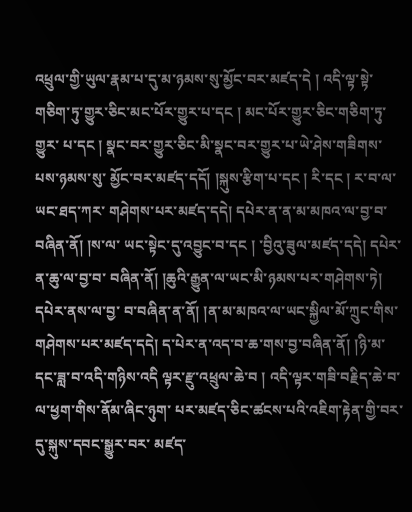འཕྲུལ་གྱི་ཡུལ་རྣམ་པ་དུ་མ་ཉམས་སུ་མྱོང་བར་མཛད་དེ ། འདི་ལྟ་སྟེ་ གཅིག་ཏུ་གྱུར་ཅིང་མང་པོར་གྱུར་པ་དང ། མང་པོར་གྱུར་ཅིང་གཅིག་ཏུ་གྱུར་ པ་དང ། སྣང་བར་གྱུར་ཅིང་མི་སྣང་བར་གྱུར་པ་ཡེ་ཤེས་གཟིགས་པས་ཉམས་སུ་ མྱོང་བར་མཛད་དདོ། །སྐུས་རྩིག་པ་དང ། རི་དང ། ར་བ་ལ་ཡང་ཐད་ཀར་ གཤེགས་པར་མཛད་དདེ། དཔེར་ན་ན་མ་མཁའ་ལ་བྱ་བ་བཞིན་ནོ། །ས་ལ་ ཡང་སྟེང་དུ་འབྱུང་བ་དང ། ་བྱིའུ་ཟུལ་མཛད་དདེ། དཔེར་ན་ཆུ་ལ་བྱ་བ་ བཞིན་ནོ། །ཆུའི་རྒྱུན་ལ་ཡང་མི་ཉམས་པར་གཤེགས་ཏེ། དཔེར་ནས་ལ་བྱ་ བ་བཞིན་ན་ནོ། །ན་མ་མཁའ་ལ་ཡང་སྐྱིལ་མོ་ཀྲུང་གིས་གཤེགས་པར་མཛད་དདེ། ད་པེར་ན་འད་བ་ཆ་གས་བྱ་བཞིན་ནོ། །ཉི་མ་དང་ཟླ་བ་འདི་གཉིས་འདི ལྟར་རྫུ་འཕྲུལ་ཆེ་བ ། འདི་ལྟར་གཟི་བརྗིད་ཆེ་བ་ལ་ཕྱག་གིས་ནོམ་ཞིང་ཉུག་ པར་མཛད་ཅིང་ཚངས་པའི་འཇིག་རྟེན་གྱི་བར་དུ་སྐུས་དབང་སྒྱུར་བར་ མཛད་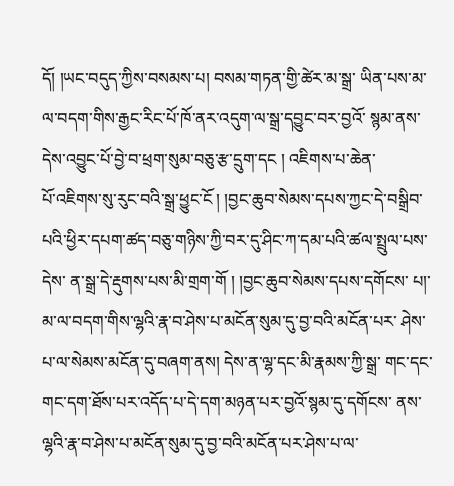དོ། །ཡང་བདུད་ཀྱིས་བསམས་པ། བསམ་གཏན་གྱི་ཚེར་མ་སྒྲ་ ཡིན་པས་མ་ལ་བདག་གིས་རྒྱང་རིང་པོ་ཁོ་ནར་འདུག་ལ་སྒྲ་དབྱུང་བར་བྱའོ་ སྙམ་ནས་དེས་འབྱུང་པོ་བྱེ་བ་ཕྲག་སུམ་བཅུ་རྩ་དྲུག་དང ། འཇིགས་པ་ཆེན་
པོ་འཇིགས་སུ་རུང་བའི་སྒྲ་ཕྱུང་ངོ ། །བྱང་ཆུབ་སེམས་དཔས་ཀྱང་དེ་བསྒྲིབ་ པའི་ཕྱིར་དཔག་ཚད་བཅུ་གཉིས་ཀྱི་བར་དུ་ཤིང་ཀ་དམ་པའི་ཚལ་སྤྲུལ་པས་དེས་ ན་སྒྲ་དེ་རྡུགས་པས་མི་གྲག་གོ ། །བྱང་ཆུབ་སེམས་དཔས་དགོངས་ པ།་མ་ལ་བདག་གིས་ལྷའི་རྣ་བ་ཤེས་པ་མངོན་སུམ་དུ་བྱ་བའི་མངོན་པར་ ཤེས་པ་ལ་སེམས་མངོན་དུ་བཞག་ནས། དེས་ན་ལྷ་དང་མི་རྣམས་ཀྱི་སྒྲ་ གང་དང་གང་དག་ཐོས་པར་འདོད་པ་དེ་དག་མཉན་པར་བྱའོ་སྙམ་དུ་དགོངས་ ནས་ལྷའི་རྣ་བ་ཤེས་པ་མངོན་སུམ་དུ་བྱ་བའི་མངོན་པར་ཤེས་པ་ལ་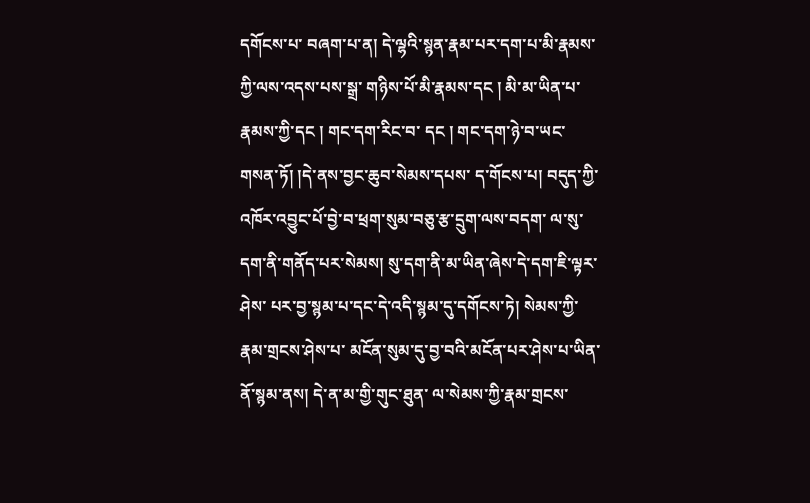དགོངས་པ་ བཞག་པ་ན། དེ་ལྷའི་སྙན་རྣམ་པར་དག་པ་མི་རྣམས་ཀྱི་ལས་འདས་པས་སྒྲ་ གཉིས་པོ་མི་རྣམས་དང ། མི་མ་ཡིན་པ་རྣམས་ཀྱི་དང ། གང་དག་རིང་བ་ དང ། གང་དག་ཉེ་བ་ཡང་གསན་ཏོ། །དེ་ནས་བྱང་ཆུབ་སེམས་དཔས་ ད་གོངས་པ། བདུད་ཀྱི་འཁོར་འབྱུང་པོ་བྱེ་བ་ཕྲག་སུམ་བཅུ་རྩ་དྲུག་ལས་བདག་ ལ་སུ་དག་ནི་གནོད་པར་སེམས། སུ་དག་ནི་མ་ཡིན་ཞེས་དེ་དག་ཇི་ལྟར་ཤེས་ པར་བྱ་སྙམ་པ་དང་དེ་འདི་སྙམ་དུ་དགོངས་ཏེ། སེམས་ཀྱི་རྣམ་གྲངས་ཤེས་པ་ མངོན་སུམ་དུ་བྱ་བའི་མངོན་པར་ཤེས་པ་ཡིན་ནོ་སྙམ་ནས། དེ་ན་མ་གྱི་གུང་ཐུན་ ལ་སེམས་ཀྱི་རྣམ་གྲངས་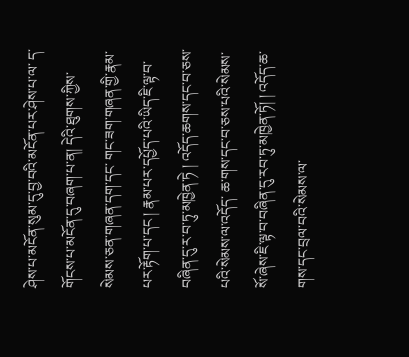ཤེས་པ་མངོན་སུམ་དུ་བྱ་བའི་མངོན་པར་ཤེས་པ་ལ་ ད་གོངས་པ་མངོན་དུ་བཞག་པ་ན། དེའི་ཐུགས་ཀྱིས་སེམས་ཅན་གཞན་དག་དང་ གང་ཟག་གཞན་གྱི་རྣམ་པར་རྟོག་པ་དང ། རྣམ་པར་དཔྱོད་པའི་ཡིད་ཇི་ལྟ་བ་ བཞིན་དུ་ར་བ་ཏུ་མཁྱེན་ཏེ ། འདོད་ཆགས་དང་བ་ཅས་པའི་སེམས་ལ་འདོད་ ཆ་གས་དང་བ་ཅས་པའི་སེམས་སོ་ཞེས་ཇི་ལྟ་བ་བཞིན་དུ་རབ་ཏུ་མཁྱེན་ཏོ། ། འདོད་ཆ་གས་དང་བྲལ་བའི་སེམས་ལ་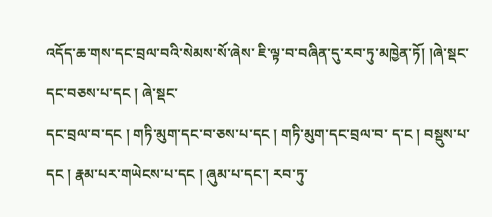འདོད་ཆ་གས་དང་བྲལ་བའི་སེམས་སོ་ཞེས་ ཇི་ལྟ་བ་བཞིན་དུ་རབ་ཏུ་མཁྱེན་ཏོ། །ཞེ་སྡང་དང་བཅས་པ་དང ། ཞེ་སྡང་
དང་བྲལ་བ་དང ། གཏི་མུག་དང་བ་ཅས་པ་དང ། གཏི་མུག་དང་བྲལ་བ་ ད་ང ། བསྡུས་པ་དང ། རྣམ་པར་གཡེངས་པ་དང ། ཞུམ་པ་དང་། རབ་ཏུ་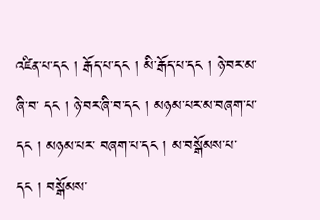འཛིན་པ་དང ། རྒོད་པ་དང ། མི་རྒོད་པ་དང ། ཉེ་བར་མ་ཞི་བ་ དང ། ཉེ་བར་ཞི་བ་དང ། མཉམ་པར་མ་བཞག་པ་དང ། མཉམ་པར་ བཞག་པ་དང ། མ་བསྒོམས་པ་དང ། བསྒོམས་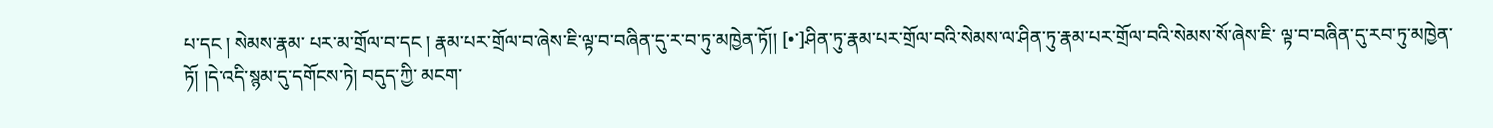པ་དང ། སེམས་རྣམ་ པར་མ་གྲོལ་བ་དང ། རྣམ་པར་གྲོལ་བ་ཞེས་ཇི་ལྟ་བ་བཞིན་དུ་ར་བ་ཏུ་མཁྱེན་ཏོ།། [•་]ཤིན་ཏུ་རྣམ་པར་གྲོལ་བའི་སེམས་ལ་ཤིན་ཏུ་རྣམ་པར་གྲོལ་བའི་སེམས་སོ་ཞེས་ཇི་ ལྟ་བ་བཞིན་དུ་རབ་ཏུ་མཁྱེན་ཏོ། །དེ་འདི་སྙམ་དུ་དགོངས་ཏེ། བདུད་ཀྱི་ མངག་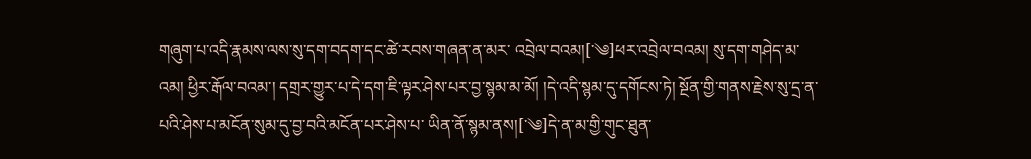གཞུག་པ་འདི་རྣམས་ལས་སུ་དག་བདག་དང་ཚེ་རབས་གཞན་ན་མར་ འབྲེལ་བའམ།[་༄]ཕར་འབྲེལ་བའམ། སུ་དག་གཤེད་མ་འམ། ཕྱིར་རྒོལ་བའམ་། དགྲར་གྱུར་པ་དེ་དག་ཇི་ལྟར་ཤེས་པར་བྱ་སྙམ་མ་མོ། །དེ་འདི་སྙམ་དུ་དགོངས་ཏེ། སྔོན་གྱི་གནས་རྗེས་སུ་དྲ་ན་པའི་ཤེས་པ་མངོན་སུམ་དུ་བྱ་བའི་མངོན་པར་ཤེས་པ་ ཡིན་ནོ་སྙམ་ནས།[་༄]དེ་ན་མ་གྱི་གུང་ཐུན་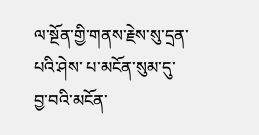ལ་སྔོན་གྱི་གནས་རྗེས་སུ་དྲན་པའི་ཤེས་ པ་མངོན་སུམ་དུ་བྱ་བའི་མངོན་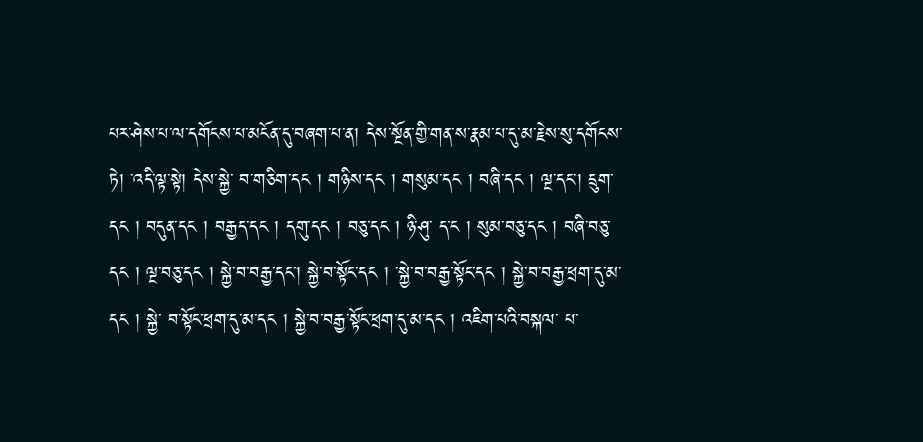པར་ཤེས་པ་ལ་དགོངས་པ་མངོན་དུ་བཞག་པ་ན། དེས་སྔོན་གྱི་གན་ས་རྣམ་པ་དུ་མ་རྗེས་སུ་དགོངས་ཏེ། ་འདི་ལྟ་སྟེ། དེས་སྐྱེ་ བ་གཅིག་དང ། གཉིས་དང ། གསུམ་དང ། བཞི་དང ། ལྔ་དང་། དྲུག་དང ། བདུན་དང ། བརྒྱད་དང ། དགུ་དང ། བཅུ་དང ། ཉི་ཤུ་ ད་ང ། སུམ་བཅུ་དང ། བཞི་བཅུ་དང ། ལྔ་བཅུ་དང ། སྐྱེ་བ་བརྒྱ་དང་། སྐྱེ་བ་སྟོང་དང ། ་སྐྱེ་བ་བརྒྱ་སྟོང་དང ། སྐྱེ་བ་བརྒྱ་ཕྲག་དུ་མ་དང ། སྐྱེ་ བ་སྟོང་ཕྲག་དུ་མ་དང ། སྐྱེ་བ་བརྒྱ་སྟོང་ཕྲག་དུ་མ་དང ། འཇིག་པའི་བསྐལ་ པ་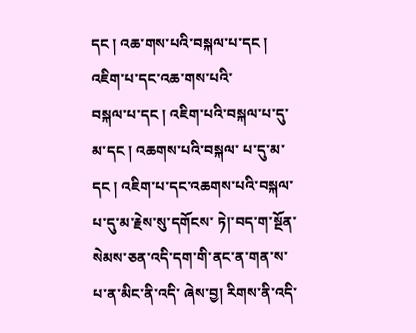དང ། འཆ་གས་པའི་བསྐལ་པ་དང ། འཇིག་པ་དང་འཆ་གས་པའི་
བསྐལ་པ་དང ། འཇིག་པའི་བསྐལ་པ་དུ་མ་དང ། འཆགས་པའི་བསྐལ་ པ་དུ་མ་དང ། འཇིག་པ་དང་འཆགས་པའི་བསྐལ་པ་དུ་མ་རྗེས་སུ་དགོངས་ ཏེ།་བད་ག་སྔོན་སེམས་ཅན་འདི་དག་གི་ནང་ན་གན་ས་པ་ན་མིང་ནི་འདི་ ཞེས་བྱ། རིགས་ནི་འདི་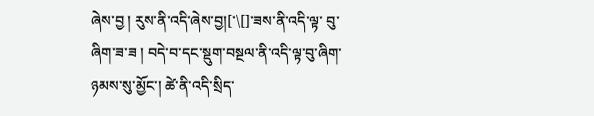ཞེས་བྱ ། རུས་ནི་འདི་ཞེས་བྱ།[་\[]་ཟས་ནི་འདི་ལྟ་ བུ་ཞིག་ཟ་ཟ ། བདེ་བ་དང་སྡུག་བསྔལ་ནི་འདི་ལྟ་བུ་ཞིག་ཉམས་སུ་མྱོང་། ཚེ་ནི་འདི་སྲིད་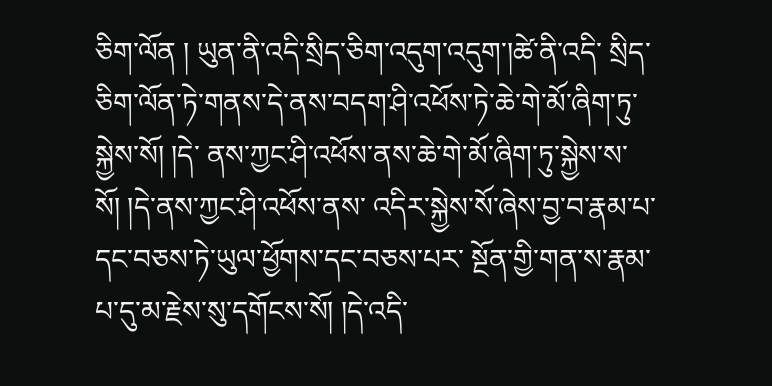ཅིག་ལོན ། ཡུན་ནི་འདི་སྲིད་ཅིག་འདུག་འདུག་།ཚེ་ནི་འདི་ སྲིད་ཅིག་ལོན་ཏེ་གནས་དེ་ནས་བདག་ཤི་འཕོས་ཏེ་ཆེ་གེ་མོ་ཞིག་ཏུ་སྐྱེས་སོ། །དེ་ ནས་ཀྱང་ཤི་འཕོས་ནས་ཆེ་གེ་མོ་ཞིག་ཏུ་སྐྱེས་ས་སོ། །དེ་ནས་ཀྱང་ཤི་འཕོས་ནས་ འདིར་སྐྱེས་སོ་ཞེས་བྱ་བ་རྣམ་པ་དང་བཅས་ཏེ་ཡུལ་ཕྱོགས་དང་བཅས་པར་ སྔོན་གྱི་གན་ས་རྣམ་པ་དུ་མ་རྗེས་སུ་དགོངས་སོ། །དེ་འདི་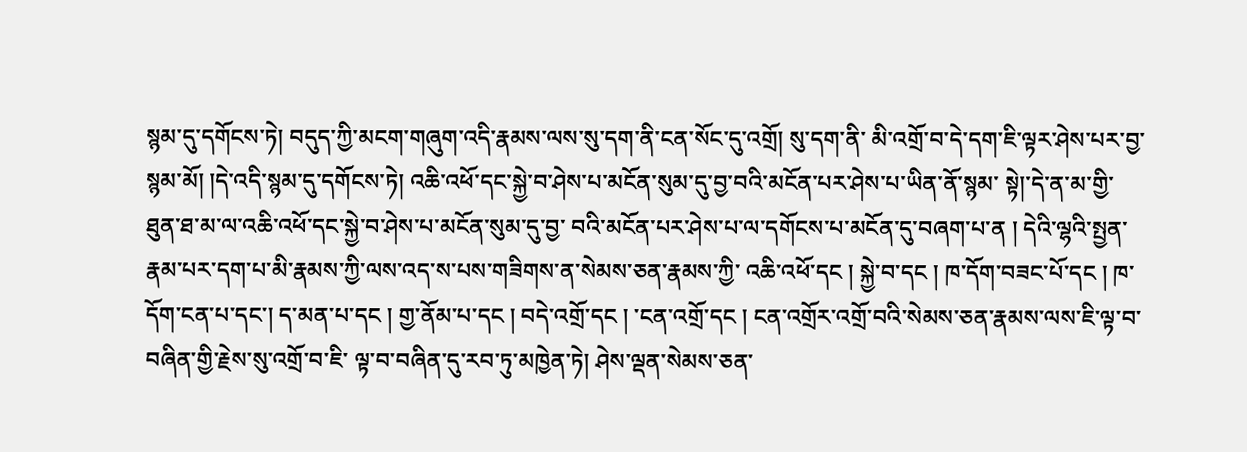སྙམ་དུ་དགོངས་ཏེ། བདུད་ཀྱི་མངག་གཞུག་འདི་རྣམས་ལས་སུ་དག་ནི་ངན་སོང་དུ་འགྲོ། སུ་དག་ནི་ མི་འགྲོ་བ་དེ་དག་ཇི་ལྟར་ཤེས་པར་བྱ་སྙམ་མོ། །དེ་འདི་སྙམ་དུ་དགོངས་ཏེ། འཆི་འཕོ་དང་སྐྱེ་བ་ཤེས་པ་མངོན་སུམ་དུ་བྱ་བའི་མངོན་པར་ཤེས་པ་ཡིན་ནོ་སྙམ་ སྟེ།་དེ་ན་མ་གྱི་ཐུན་ཐ་མ་ལ་འཆི་འཕོ་དང་སྐྱེ་བ་ཤེས་པ་མངོན་སུམ་དུ་བྱ་ བའི་མངོན་པར་ཤེས་པ་ལ་དགོངས་པ་མངོན་དུ་བཞག་པ་ན ། དེའི་ལྷའི་སྤྱན་ རྣམ་པར་དག་པ་མི་རྣམས་ཀྱི་ལས་འད་ས་པས་གཟིགས་ན་སེམས་ཅན་རྣམས་ཀྱི་ འཆི་འཕོ་དང ། སྐྱེ་བ་དང ། ཁ་དོག་བཟང་པོ་དང ། ཁ་དོག་ངན་པ་དང་། ད་མན་པ་དང ། གྱ་ནོམ་པ་དང ། བདེ་འགྲོ་དང ། ་ངན་འགྲོ་དང ། ངན་འགྲོར་འགྲོ་བའི་སེམས་ཅན་རྣམས་ལས་ཇི་ལྟ་བ་བཞིན་གྱི་རྗེས་སུ་འགྲོ་བ་ཇི་ ལྟ་བ་བཞིན་དུ་རབ་ཏུ་མཁྱེན་ཏེ། ཤེས་ལྡན་སེམས་ཅན་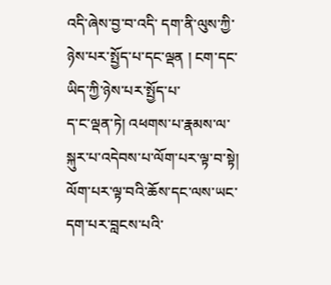འདི་ཞེས་བྱ་བ་འདི་ དག་ནི་ལུས་ཀྱི་ཉེས་པར་སྤྱོད་པ་དང་ལྡན ། ངག་དང་ཡིད་ཀྱི་ཉེས་པར་སྤྱོད་པ་
ད་ང་ལྡན་ཏེ། འཕགས་པ་རྣམས་ལ་སྐུར་པ་འདེབས་པ་ལོག་པར་ལྟ་བ་སྟེ། ལོག་པར་ལྟ་བའི་ཆོས་དང་ལས་ཡང་དག་པར་བླངས་པའི་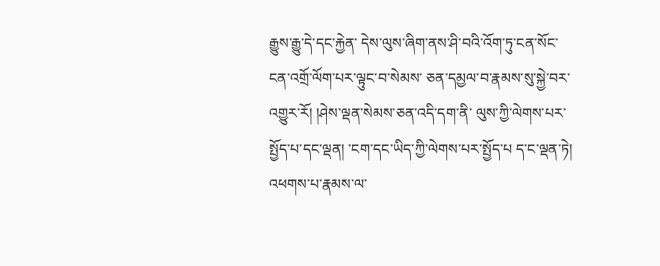རྒྱུས་རྒྱུ་དེ་དང་རྐྱེན་ དེས་ལུས་ཞིག་ནས་ཤི་བའི་འོག་ཏུ་ངན་སོང་ངན་འགྲོ་ལོག་པར་ལྟུང་བ་སེམས་ ཅན་དམྱལ་བ་རྣམས་སུ་སྐྱེ་བར་འགྱུར་རོ། །ཤེས་ལྡན་སེམས་ཅན་འདི་དག་ནི་ ལུས་ཀྱི་ལེགས་པར་སྤྱོད་པ་དང་ལྡན། ་ངག་དང་ཡིད་ཀྱི་ལེགས་པར་སྤྱོད་པ ད་ང་ལྡན་ཏེ། འཕགས་པ་རྣམས་ལ་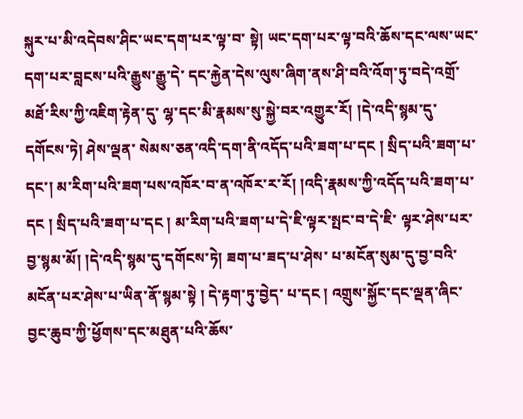སྐུར་པ་མི་འདེབས་ཤིང་ཡང་དག་པར་ལྟ་བ་ སྟེ། ཡང་དག་པར་ལྟ་བའི་ཆོས་དང་ལས་ཡང་དག་པར་བླངས་པའི་རྒྱུས་རྒྱུ་དེ་ དང་རྐྱེན་དེས་ལུས་ཞིག་ནས་ཤི་བའི་འོག་ཏུ་བདེ་འགྲོ་མཐོ་རིས་ཀྱི་འཇིག་རྟེན་དུ་ ལྷ་དང་མི་རྣམས་སུ་སྐྱེ་བར་འགྱུར་རོ། །དེ་འདི་སྙམ་དུ་དགོངས་ཏེ། ཤེས་ལྡན་ སེམས་ཅན་འདི་དག་ནི་འདོད་པའི་ཟག་པ་དང ། སྲིད་པའི་ཟག་པ་དང་། མ་རིག་པའི་ཟག་པས་འཁོར་བ་ན་འཁོར་ར་རོ། །འདི་རྣམས་ཀྱི་འདོད་པའི་ཟག་པ་ དང ། སྲིད་པའི་ཟག་པ་དང ། མ་རིག་པའི་ཟག་པ་དེ་ཇི་ལྟར་སྤང་བ་དེ་ཇི་ ལྟར་ཤེས་པར་བྱ་སྙམ་མོ། །དེ་འདི་སྙམ་དུ་དགོངས་ཏེ། ཟག་པ་ཟད་པ་ཤེས་ པ་མངོན་སུམ་དུ་བྱ་བའི་མངོན་པར་ཤེས་པ་ཡིན་ནོ་སྙམ་སྟེ ། དེ་རྟག་ཏུ་བྱེད་ པ་དང ། འགྲུས་སྐྱོང་དང་ལྡན་ཞིང་བྱང་ཆུབ་ཀྱི་ཕྱོགས་དང་མཐུན་པའི་ཆོས་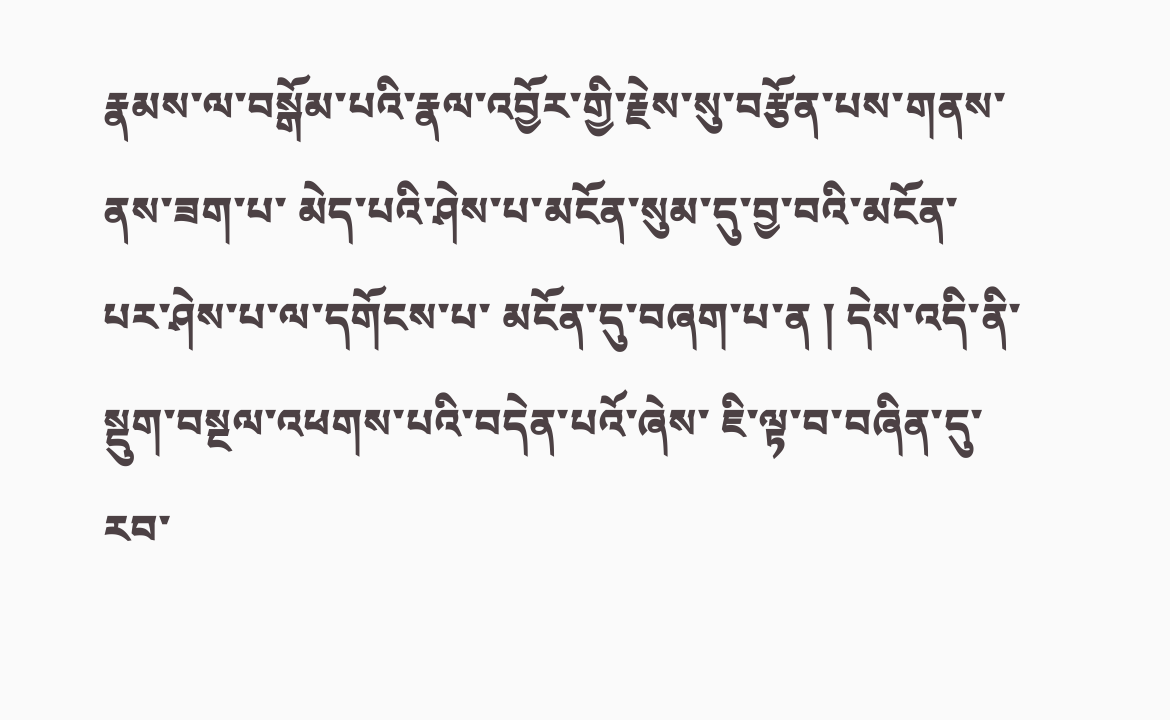རྣམས་ལ་བསྒོམ་པའི་རྣལ་འབྱོར་གྱི་རྗེས་སུ་བརྩོན་པས་གནས་ནས་ཟག་པ་ མེད་པའི་ཤེས་པ་མངོན་སུམ་དུ་བྱ་བའི་མངོན་པར་ཤེས་པ་ལ་དགོངས་པ་ མངོན་དུ་བཞག་པ་ན ། དེས་འདི་ནི་སྡུག་བསྔལ་འཕགས་པའི་བདེན་པའོ་ཞེས་ ཇི་ལྟ་བ་བཞིན་དུ་རབ་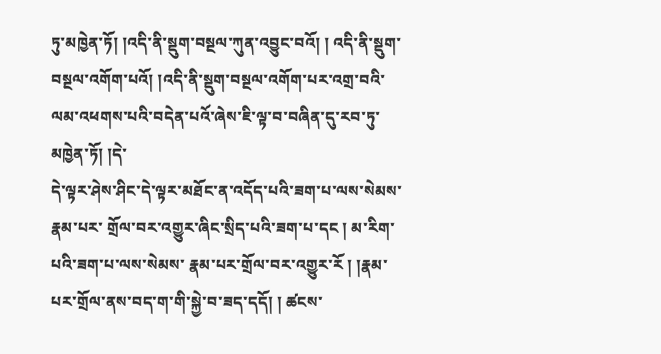ཏུ་མཁྱེན་ཏོ། །འདི་ནི་སྡུག་བསྔལ་ཀུན་འབྱུང་བའོ། ། འདི་ནི་སྡུག་བསྔལ་འགོག་པའོ། །འདི་ནི་སྡུག་བསྔལ་འགོག་པར་འགྲ་བའི་ ལམ་འཕགས་པའི་བདེན་པའོ་ཞེས་ཇི་ལྟ་བ་བཞིན་དུ་རབ་ཏུ་མཁྱེན་ཏོ། །དེ་
དེ་ལྟར་ཤེས་ཤིང་དེ་ལྟར་མཐོང་ན་འདོད་པའི་ཟག་པ་ལས་སེམས་རྣམ་པར་ གྲོལ་བར་འགྱུར་ཞིང་སྲིད་པའི་ཟག་པ་དང ། མ་རིག་པའི་ཟག་པ་ལས་སེམས་ རྣམ་པར་གྲོལ་བར་འགྱུར་རོ ། །རྣམ་པར་གྲོལ་ནས་བད་ག་གི་སྐྱེ་བ་ཟད་དདོ། ། ཚངས་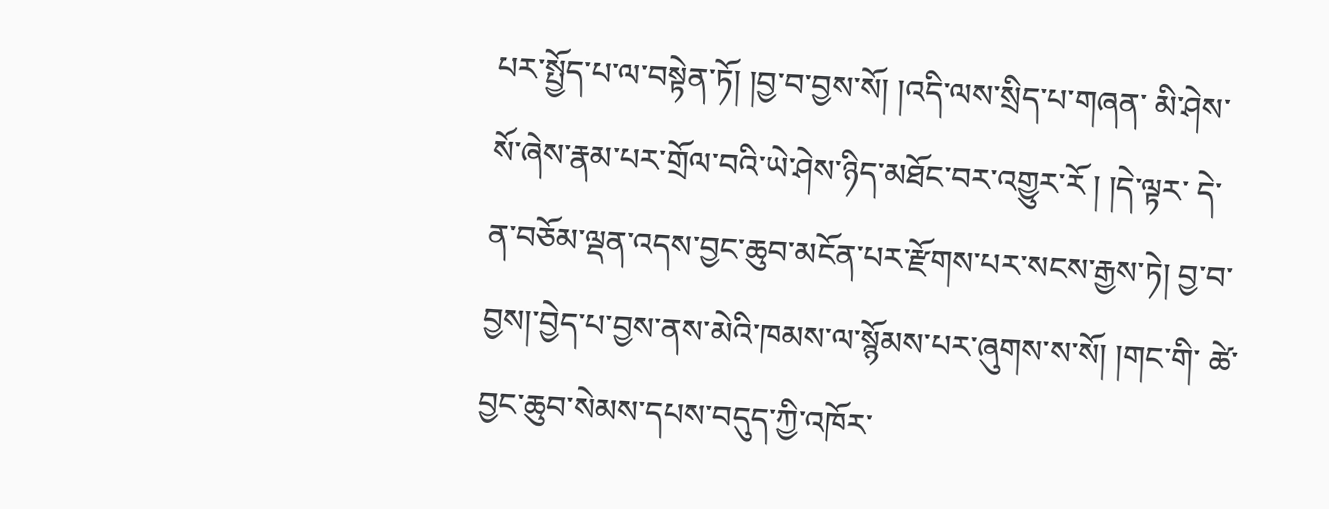པར་སྤྱོད་པ་ལ་བསྟེན་ཏོ། །བྱ་བ་བྱས་སོ། །འདི་ལས་སྲིད་པ་གཞན་ མི་ཤེས་སོ་ཞེས་རྣམ་པར་གྲོལ་བའི་ཡེ་ཤེས་ཉིད་མཐོང་བར་འགྱུར་རོ ། །དེ་ལྟར་ དེ་ན་བཅོམ་ལྡན་འདས་བྱང་ཆུབ་མངོན་པར་རྫོགས་པར་སངས་རྒྱས་ཏེ། བྱ་བ་ བྱས།་བྱེད་པ་བྱས་ནས་མེའི་ཁམས་ལ་སྙོམས་པར་ཞུགས་ས་སོ། །གང་གི་ ཚེ་བྱང་ཆུབ་སེམས་དཔས་བདུད་ཀྱི་འཁོར་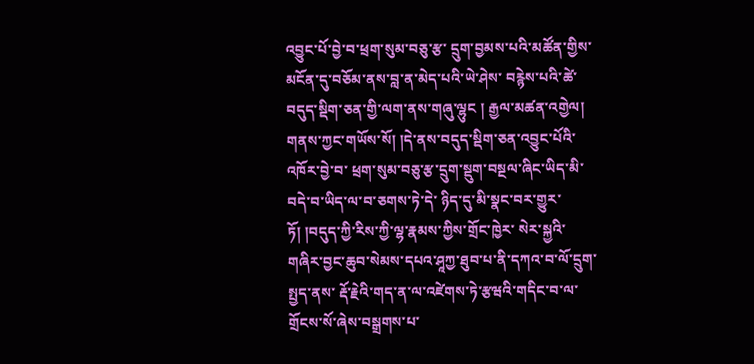འབྱུང་པོ་བྱེ་བ་ཕྲག་སུམ་བཅུ་རྩ་ དྲུག་བྱམས་པའི་མཚོན་གྱིས་མངོན་དུ་བཅོམ་ནས་བླ་ན་མེད་པའི་ཡེ་ཤེས་ བརྙེས་པའི་ཚེ་བདུད་སྡིག་ཅན་གྱི་ལག་ནས་གཞུ་ལྷུང ། རྒྱལ་མཚན་འགྱེལ། གནས་ཀྱང་གཡོས་སོ། །དེ་ནས་བདུད་སྡིག་ཅན་འབྱུང་པོའི་འཁོར་བྱེ་བ་ ཕྲག་སུམ་བཅུ་རྩ་དྲུག་སྡུག་བསྔལ་ཞིང་ཡིད་མི་བདེ་བ་ཡིད་ལ་བ་ཅགས་ཏེ་དེ་ ཉིད་དུ་མི་སྣང་བར་གྱུར་ཏོ། །བདུད་ཀྱི་རིས་ཀྱི་ལྷ་རྣམས་ཀྱིས་གྲོང་ཁྱེར་ སེར་སྐྱའི་གཞིར་བྱང་ཆུབ་སེམས་དཔའ་ཤཱཀྱ་ཐུབ་པ་ནི་དཀའ་བ་ལོ་དྲུག་སྤྱད་ནས་ རྡོ་རྗེའི་གད་ན་ལ་འཛེགས་ཏེ་རྩཝའི་གདིང་བ་ལ་གྲོངས་སོ་ཞེས་བསྒྲགས་པ་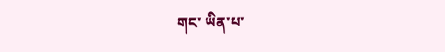གང་ ཡིན་པ་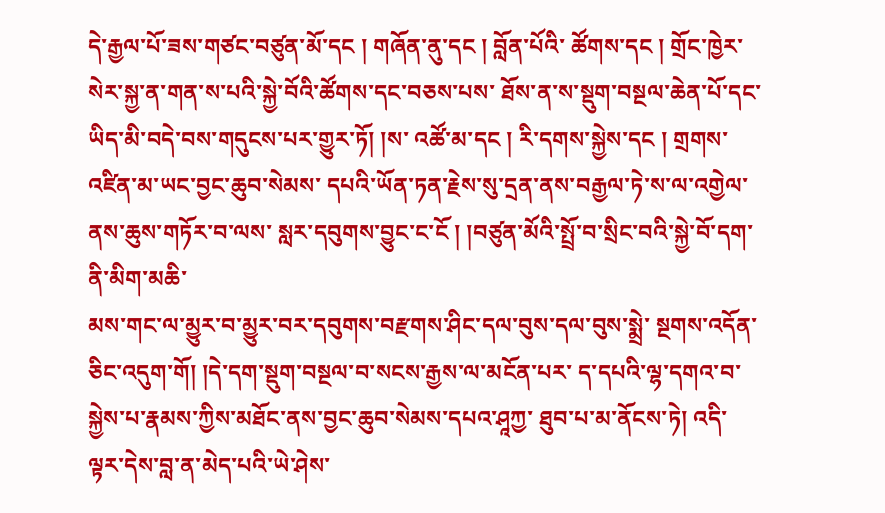དེ་རྒྱལ་པོ་ཟས་གཙང་བཙུན་མོ་དང ། གཞོན་ནུ་དང ། བློན་པོའི་ ཚོགས་དང ། གྲོང་ཁྱེར་སེར་སྐྱ་ན་གན་ས་པའི་སྐྱེ་བོའི་ཚོགས་དང་བཅས་པས་ ཐོས་ན་ས་སྡུག་བསྔལ་ཆེན་པོ་དང་ཡིད་མི་བདེ་བས་གདུངས་པར་གྱུར་ཏོ། །ས་ འཚོ་མ་དང ། རི་དགས་སྐྱེས་དང ། གྲགས་འཛིན་མ་ཡང་བྱང་ཆུབ་སེམས་ དཔའི་ཡོན་ཏན་རྗེས་སུ་དྲན་ནས་བརྒྱལ་ཏེ་ས་ལ་འགྱེལ་ནས་ཆུས་གཏོར་བ་ལས་ སླར་དབུགས་བྱུང་ང་ངོ ། །བཙུན་མོའི་སྤྲོ་བ་སྲིང་བའི་སྐྱེ་བོ་དག་ནི་མིག་མཆི་
མས་གང་ལ་མྱུར་བ་མྱུར་བར་དབུགས་བརྫགས་ཤིང་དལ་བུས་དལ་བུས་སྨྲེ་ སྔགས་འདོན་ཅིང་འདུག་གོ། །དེ་དག་སྡུག་བསྔལ་བ་སངས་རྒྱས་ལ་མངོན་པར་ ད་དཔའི་ལྷ་དགའ་བ་སྐྱེས་པ་རྣམས་ཀྱིས་མཐོང་ནས་བྱང་ཆུབ་སེམས་དཔའ་ཤཱཀྱ་ ཐུབ་པ་མ་ནོངས་ཏེ། འདི་ལྟར་དེས་བླ་ན་མེད་པའི་ཡེ་ཤེས་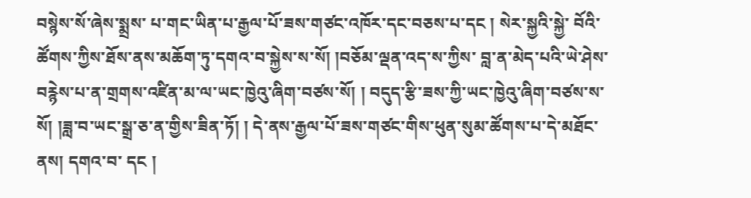བསྙེས་སོ་ཞེས་སྨྲས་ པ་གང་ཡིན་པ་རྒྱལ་པོ་ཟས་གཙང་འཁོར་དང་བཅས་པ་དང ། སེར་སྐྱའི་སྐྱེ་ བོའི་ཚོགས་ཀྱིས་ཐོས་ནས་མཆོག་ཏུ་དགའ་བ་སྐྱེས་ས་སོ། །བཅོམ་ལྡན་འད་ས་ཀྱིས་ བླ་ན་མེད་པའི་ཡེ་ཤེས་བརྙེས་པ་ན་གྲགས་འཛིན་མ་ལ་ཡང་ཁྱེའུ་ཞིག་བཙས་སོ། ། བདུད་རྩི་ཟས་ཀྱི་ཡང་ཁྱེའུ་ཞིག་བཙས་ས་སོ། །ཟླ་བ་ཡང་སྒྲ་ཅ་ན་གྱིས་ཟིན་ཏོ། ། དེ་ནས་རྒྱལ་པོ་ཟས་གཙང་གིས་ཕུན་སུམ་ཚོགས་པ་དེ་མཐོང་ནས། དགའ་བ་ དང །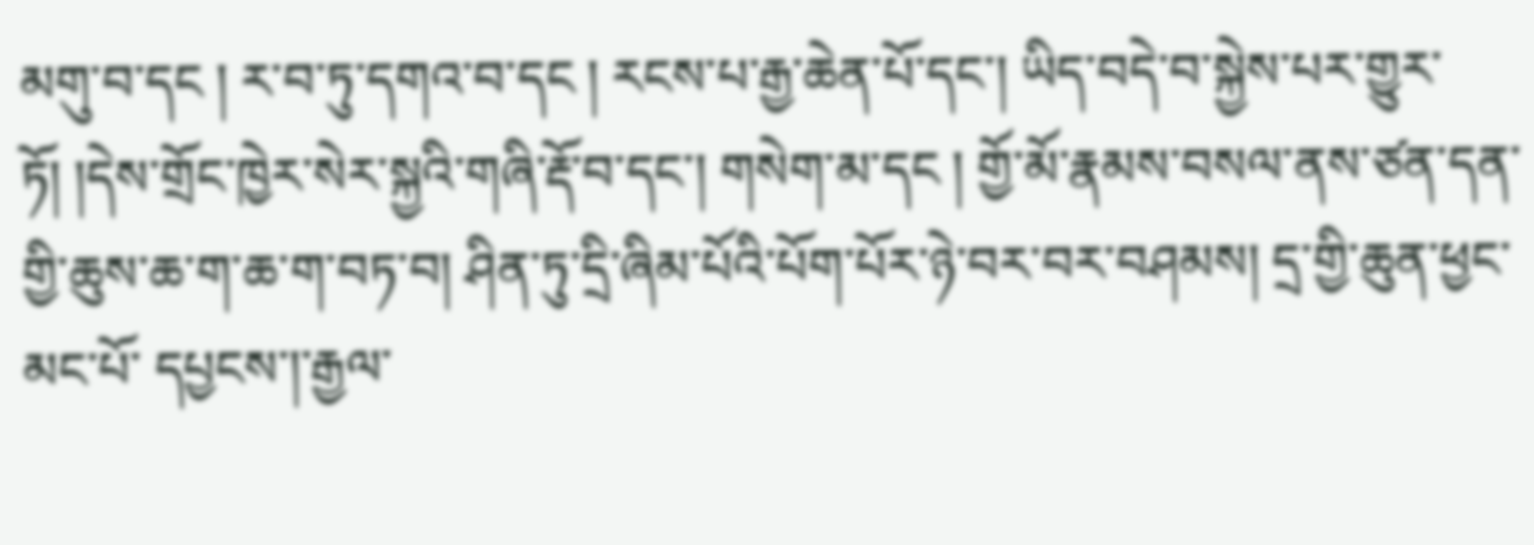མགུ་བ་དང ། ར་བ་ཏུ་དགའ་བ་དང ། རངས་པ་རྒྱ་ཆེན་པོ་དང་། ཡིད་བདེ་བ་སྐྱེས་པར་གྱུར་ཏོ། །དེས་གྲོང་ཁྱེར་སེར་སྐྱའི་གཞི་རྡོ་བ་དང་། གསེག་མ་དང ། གྱོ་མོ་རྣམས་བསལ་ནས་ཙན་དན་གྱི་ཆུས་ཆ་ག་ཆ་ག་བཏ་བ། ཤིན་ཏུ་དྲི་ཞིམ་པོའི་པོག་པོར་ཉེ་བར་བར་བཤམས། དྲ་གྱི་ཆུན་ཕྱང་མང་པོ་ དཔྱངས་།་རྒྱལ་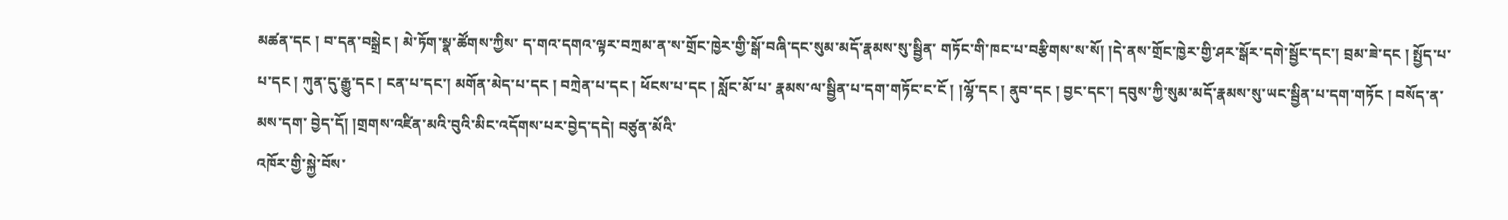མཚན་དང ། བ་དན་བསྒྲེང ། མེ་ཏོག་སྣ་ཚོགས་ཀྱིས་ ད་གའ་དགའ་ལྟར་བཀྲམ་ན་ས་གྲོང་ཁྱེར་གྱི་སྒོ་བཞི་དང་སུམ་མདོ་རྣམས་སུ་སྦྱིན་ གཏོང་གི་ཁང་པ་བརྩིགས་ས་སོ། །དེ་ནས་གྲོང་ཁྱེར་གྱི་ཤར་སྒོར་དགེ་སྦྱོང་དང་། བྲམ་ཟེ་དང ། སྤྱོད་པ་པ་དང ། ཀུན་དུ་རྒྱུ་དང ། ངན་པ་དང་། མགོན་མེད་པ་དང ། བཀྲེན་པ་དང ། ཕོངས་པ་དང ། སློང་མོ་པ་ རྣམས་ལ་སྦྱིན་པ་དག་གཏོང་ང་ངོ ། །ལྷོ་དང ། ནུབ་དང ། བྱང་དང་། དབུས་ཀྱི་སུམ་མདོ་རྣམས་སུ་ཡང་སྦྱིན་པ་དག་གཏོང ། བསོད་ན་མས་དག་ བྱེད་དོ། །གྲགས་འཛིན་མའི་བུའི་མིང་འདོགས་པར་བྱེད་དདེ། བཙུན་མོའི་
འཁོར་གྱི་སྐྱེ་བོས་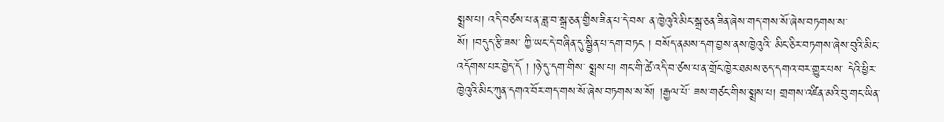སྨྲས་པ། འདི་བཙས་པ་ན་ཟླ་བ་སྒྲ་ཅན་གྱིས་ཟིན་པ་དེ་བས་ ན་ཁྱེའུའི་མིང་སྒྲ་ཅན་ཟིན་ཞེས་གད་གས་སོ་ཞེས་བཏགས་ས་སོ། །བདུད་རྩི་ཟས་ ཀྱི་ཡང་དེ་བཞིན་དུ་སྦྱིན་པ་དག་བཏང ། བསོད་ནམས་དག་བྱས་ནས་ཁྱེའུའི་ མིང་ཅིར་བཏགས་ཞེས་བུའི་མིང་འདོགས་པར་བྱེད་དོ ། །ཉེ་དུ་དག་གིས་ སྨྲས་པ། གང་གི་ཚེ་འདི་བ་ཙས་པ་ན་གྲོང་ཁྱེར་ཐམས་ཅད་དགའ་བར་གྱུར་པས་ དེའི་ཕྱིར་ཁྱེའུའི་མིང་ཀུན་དགའ་བོར་གད་གས་སོ་ཞེས་བཏགས་ས་སོ། །རྒྱལ་པོ་ ཟས་གཙང་གིས་སྨྲས་པ། གྲགས་འཛིན་མའི་བུ་གང་ཡིན་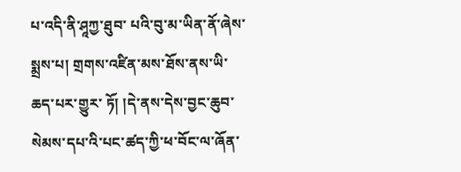པ་འདི་ནི་ཤཱཀྱ་ཐུབ་ པའི་བུ་མ་ཡིན་ནོ་ཞེས་སྨྲས་པ། གྲགས་འཛིན་མས་ཐོས་ནས་ཡི་ཆད་པར་གྱུར་ ཏོ། །དེ་ནས་དེས་བྱང་ཆུབ་སེམས་དཔ་འི་པང་ཚད་ཀྱི་ཕ་བོང་ལ་ཞོན་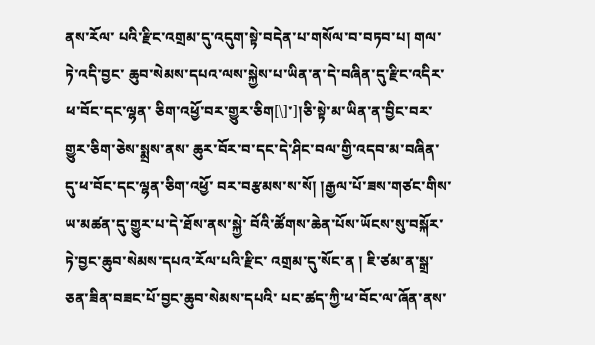ནས་རོལ་ པའི་རྫིང་འགྲམ་དུ་འདུག་སྟེ་བདེན་པ་གསོལ་བ་བཏབ་པ། གལ་ཏེ་འདི་བྱང་ ཆུབ་སེམས་དཔའ་ལས་སྐྱེས་པ་ཡིན་ན་དེ་བཞིན་དུ་རྫིང་འདིར་ཕ་བོང་དང་ལྷན་ ཅིག་འཕྱོ་བར་གྱུར་ཅིག[\]་]།ཅི་སྟེ་མ་ཡིན་ན་བྱིང་བར་གྱུར་ཅིག་ཅེས་སྨྲས་ནས་ ཆུར་བོར་བ་དང་དེ་ཤིང་བལ་གྱི་འདབ་མ་བཞིན་དུ་ཕ་བོང་དང་ལྷན་ཅིག་འཕྱོ་ བར་བརྩམས་ས་སོ། །རྒྱལ་པོ་ཟས་གཙང་གིས་ཡ་མཚན་དུ་གྱུར་པ་དེ་ཐོས་ནས་སྐྱེ་ བོའི་ཚོགས་ཆེན་པོས་ཡོངས་སུ་བསྐོར་ཏེ་བྱང་ཆུབ་སེམས་དཔའ་རོལ་པའི་རྫིང་ འགྲམ་དུ་སོང་ན ། ཇི་ཙམ་ན་སྒྲ་ཅན་ཟིན་བཟང་པོ་བྱང་ཆུབ་སེམས་དཔའི་ པང་ཚད་ཀྱི་ཕ་བོང་ལ་ཞོན་ནས་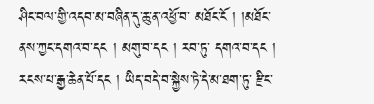ཤིང་བལ་གྱི་འདབ་མ་བཞིན་དུ་ཆུ་ན་འཕྱོ་བ་ མཐོང་ངོ ། །མཐོང་ནས་ཀྱང་དགའ་བ་དང ། མགུ་བ་དང ། རབ་ཏུ་ དགའ་བ་དང ། རངས་པ་རྒྱ་ཆེན་པོ་དང ། ཡིད་བདེ་བ་སྐྱེས་ཏེ་དེ་མ་ཐག་ཏུ་ རྫིང་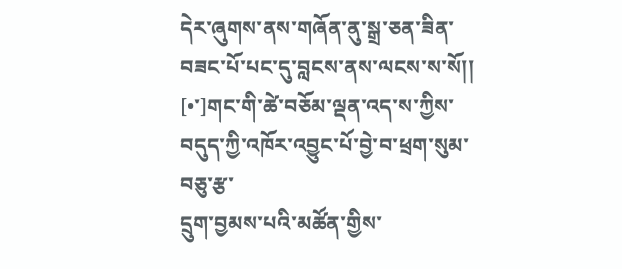དེར་ཞུགས་ནས་གཞོན་ནུ་སྒྲ་ཅན་ཟིན་བཟང་པོ་པང་དུ་བླངས་ནས་ལངས་ས་སོ།། [•་]གང་གི་ཚེ་བཅོམ་ལྡན་འད་ས་ཀྱིས་བདུད་ཀྱི་འཁོར་འབྱུང་པོ་བྱེ་བ་ཕྲག་སུམ་བཅུ་རྩ་
དྲུག་བྱམས་པའི་མཚོན་གྱིས་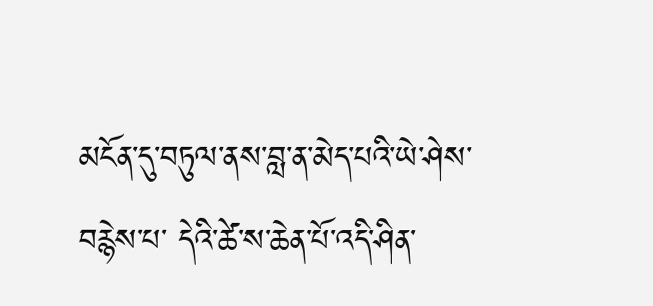མངོན་དུ་བཏུལ་ནས་བླ་ན་མེད་པའི་ཡེ་ཤེས་བརྙེས་པ་ དེའི་ཚེ་ས་ཆེན་པོ་འདི་ཤིན་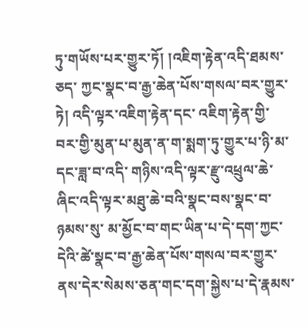ཏུ་གཡོས་པར་གྱུར་ཏོ། །འཇིག་རྟེན་འདི་ཐམས་ཅད་ ཀྱང་སྣང་བ་རྒྱ་ཆེན་པོས་གསལ་བར་གྱུར་ཏེ། འདི་ལྟར་འཇིག་རྟེན་དང་ འཇིག་རྟེན་གྱི་བར་གྱི་མུན་པ་མུན་ན་ག་སྨག་ཏུ་གྱུར་པ་ཉི་མ་དང་ཟླ་བ་འདི་ གཉིས་འདི་ལྟར་རྫུ་འཕྲུལ་ཆེ་ཞིང་འདི་ལྟར་མཐུ་ཆེ་བའི་སྣང་བས་སྣང་བ་ཉམས་སུ་ མ་མྱོང་བ་གང་ཡིན་པ་དེ་དག་ཀྱང་དེའི་ཚེ་སྣང་བ་རྒྱ་ཆེན་པོས་གསལ་བར་གྱུར་ ནས་དེར་སེམས་ཅན་གང་དག་སྐྱེས་པ་དེ་རྣམས་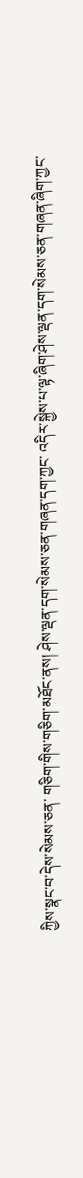ཀྱིས་སྣང་བ་དེས་སེམས་ཅན་ གཅིག་གིས་གཅིག་མཐོང་ནས། ཤེས་ལྡན་དག་སེམས་ཅན་གཞན་དག་ཀྱང་ འདིར་སྐྱེས་པ་ལྟ་ཞིག་ཤེས་ལྡན་དག་སེམས་ཅན་གཞན་ཞིག་ཀྱང་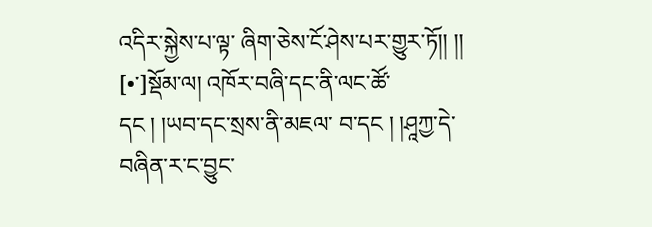འདིར་སྐྱེས་པ་ལྟ་ ཞིག་ཅེས་ངོ་ཤེས་པར་གྱུར་ཏོ།། །། [•་]སྡོམ་ལ། འཁོར་བཞི་དང་ནི་ལང་ཚོ་དང ། །ཡབ་དང་སྲས་ནི་མཇལ་ བ་དང ། །ཤཱཀྱ་དེ་བཞིན་ར་ང་བྱུང་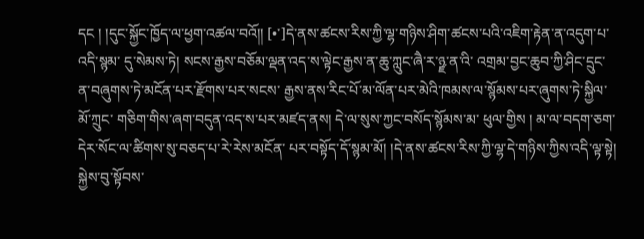དང ། །དུང་སྐྱོང་ཁྱོད་ལ་ཕྱག་འཚལ་བའོ།། [•་]དེ་ནས་ཚངས་རིས་ཀྱི་ལྷ་གཉིས་ཤིག་ཚངས་པའི་འཇིག་རྟེན་ན་འདུག་པ་འདི་སྙམ་ དུ་སེམས་ཏེ། སངས་རྒྱས་བཅོམ་ལྡན་འད་ས་ལྟེང་རྒྱས་ན་ཆུ་ཀླུང་ཞཻ་ར་ཉྫ་ན་འི་ འགྲམ་བྱང་ཆུབ་ཀྱི་ཤིང་དྲུང་ན་བཞུགས་ཏེ་མངོན་པར་རྫོགས་པར་སངས་ རྒྱས་ནས་རིང་པོ་མ་ལོན་པར་མེའི་ཁམས་ལ་སྙོམས་པར་ཞུགས་ཏེ་སྐྱིལ་མོ་ཀྲུང་ གཅིག་གིས་ཞག་བདུན་འད་ས་པར་མཛད་ནས། དེ་ལ་སུས་ཀྱང་བསོད་སྙོམས་མ་ ཕུལ་གྱིས ། མ་ལ་བདག་ཅག་དེར་སོང་ལ་ཚིགས་སུ་བཅད་པ་རེ་རེས་མངོན་ པར་བསྟོད་དོ་སྙམ་མོ། །དེ་ནས་ཚངས་རིས་ཀྱི་ལྷ་དེ་གཉིས་ཀྱིས་འདི་ལྟ་སྟེ། སྐྱེས་བུ་སྟོབས་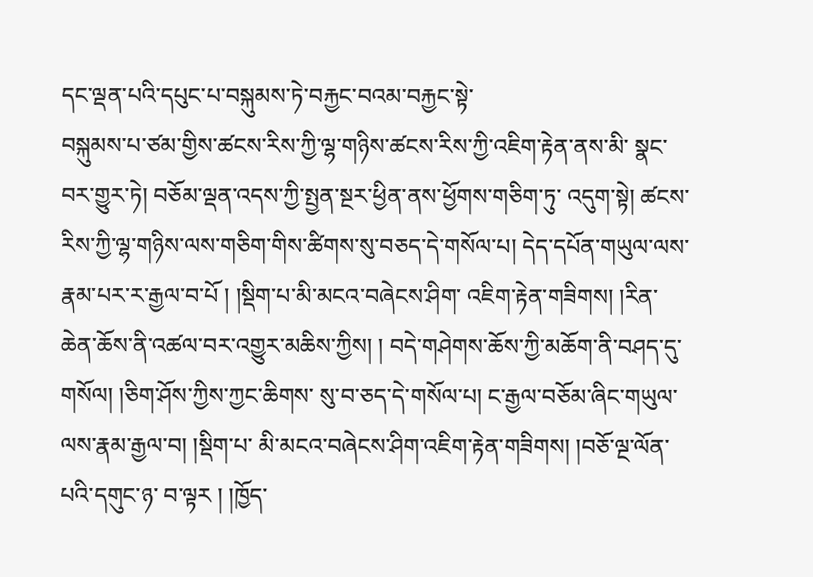དང་ལྡན་པའི་དཔུང་པ་བསྐུམས་ཏེ་བརྐྱང་བའམ་བརྐྱང་སྟེ་
བསྐུམས་པ་ཙམ་གྱིས་ཚངས་རིས་ཀྱི་ལྷ་གཉིས་ཚངས་རིས་ཀྱི་འཇིག་རྟེན་ནས་མི་ སྣང་བར་གྱུར་ཏེ། བཅོམ་ལྡན་འདས་ཀྱི་སྤྱན་སྔར་ཕྱིན་ནས་ཕྱོགས་གཅིག་ཏུ་ འདུག་སྟེ། ཚངས་རིས་ཀྱི་ལྷ་གཉིས་ལས་གཅིག་གིས་ཚིགས་སུ་བཅད་དེ་གསོལ་པ། དེད་དཔོན་གཡུལ་ལས་རྣམ་པར་ར་རྒྱལ་བ་པོ ། །སྡིག་པ་མི་མངའ་བཞེངས་ཤིག་ འཇིག་རྟེན་གཟིགས། །རིན་ཆེན་ཆོས་ནི་འཚལ་བར་འགྱུར་མཆིས་ཀྱིས། ། བདེ་གཤེགས་ཆོས་ཀྱི་མཆོག་ནི་བཤད་དུ་གསོལ། །ཅིག་ཤོས་ཀྱིས་ཀྱང་ཆིགས་ སུ་བ་ཅད་དེ་གསོལ་པ། ང་རྒྱལ་བཅོམ་ཞིང་གཡུལ་ལས་རྣམ་རྒྱལ་བ། །སྡིག་པ་ མི་མངའ་བཞེངས་ཤིག་འཇིག་རྟེན་གཟིགས། །བཅོ་ལྔ་ལོན་པའི་དགུང་ཉ་ བ་ལྟར ། །ཁྱོད་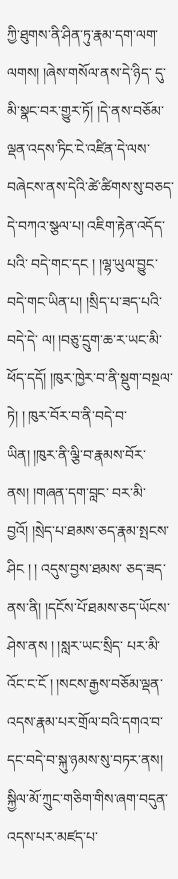ཀྱི་ཐུགས་ནི་ཤིན་ཏུ་རྣམ་དག་ལག་ལགས། །ཞེས་གསོལ་ནས་དེ་ཉིད་ དུ་མི་སྣང་བར་གྱུར་ཏོ། །དེ་ནས་བཅོམ་ལྡན་འདས་ཏིང་ངེ་འཛིན་དེ་ལས་ བཞེངས་ནས་དེའི་ཚེ་ཚིགས་སུ་བཅད་དེ་བཀའ་སྩལ་པ། འཇིག་རྟེན་འདོད་པའི་ བདེ་གང་དང ། །ལྷ་ཡུལ་བྱུང་བདེ་གང་ཡིན་པ། །སྲིད་པ་ཟད་པའི་བདེ་དེ་ ལ། །བཅུ་དྲུག་ཆ་ར་ཡང་མི་ཕོད་དདོ། །ཁུར་ཁྱེར་བ་ནི་སྡུག་བསྔལ་ཏེ། ། ཁུར་བོར་བ་ནི་བདེ་བ་ཡིན། །ཁུར་ནི་ལྕི་བ་རྣམས་བོར་ནས། །གཞན་དག་བླང་ བར་མི་བྱའོ། །སྲེད་པ་ཐམས་ཅད་རྣམ་སྤངས་ཤིང ། ། འདུས་བྱས་ཐམས་ ཅད་ཟད་ནས་ནི། །དངོས་པོ་ཐམས་ཅད་ཡོངས་ཤེས་ནས ། །སླར་ཡང་སྲིད་ པར་མི་འོང་ང་ངོ ། །སངས་རྒྱས་བཅོམ་ལྡན་འདས་རྣམ་པར་གྲོལ་བའི་དགའ་བ་ དང་བདེ་བ་སྐུ་ཉམས་སུ་བཏར་ནས། སྐྱིལ་མོ་ཀྲུང་གཅིག་གིས་ཞག་བདུན་ འདས་པར་མཛད་པ་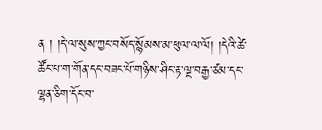ན ། །དེ་ལ་སུས་ཀྱང་བསོད་སྙོམས་མ་ཕུལ་ལ་ལོ། །དེའི་ཚེ་ ཚོང་པ་ག་གོན་དང་བཟང་པོ་གཉིས་ཤིང་རྟ་ལྔ་བརྒྱ་ཙམ་དང་ལྷན་ཅིག་དོང་བ་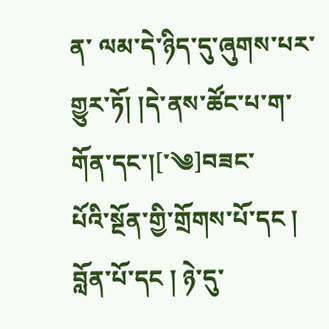ན་ ལམ་དེ་ཉིད་དུ་ཞུགས་པར་གྱུར་ཏོ། །དེ་ནས་ཚོང་པ་ག་གོན་དང་།[་༄]བཟང་
པོའི་སྔོན་གྱི་གྲོགས་པོ་དང ། བློན་པོ་དང ། ཉེ་དུ་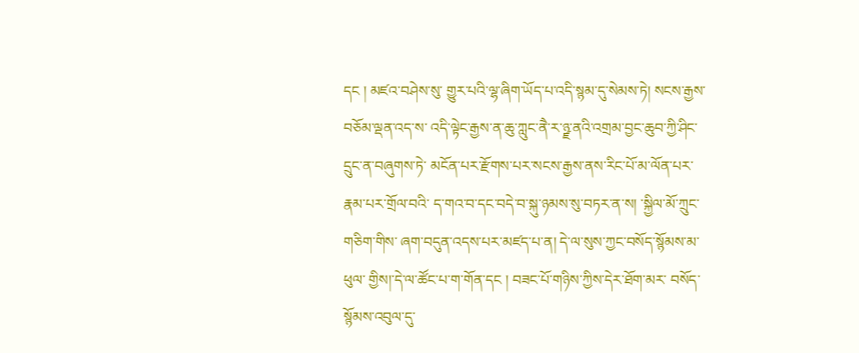དང ། མཛའ་བཤེས་སུ་ གྱུར་པའི་ལྷ་ཞིག་ཡོད་པ་འདི་སྙམ་དུ་སེམས་ཏེ། སངས་རྒྱས་བཅོམ་ལྡན་འད་ས་ འདི་ལྟེང་རྒྱས་ན་ཆུ་ཀླུང་ནཻ་ར་ཉྫ་ནའི་འགྲམ་བྱང་ཆུབ་ཀྱི་ཤིང་དྲུང་ན་བཞུགས་ཏེ་ མངོན་པར་རྫོགས་པར་སངས་རྒྱས་ནས་རིང་པོ་མ་ལོན་པར་རྣམ་པར་གྲོལ་བའི་ ད་གའ་བ་དང་བདེ་བ་སྐུ་ཉམས་སུ་བཏར་ན་ས། ་སྐྱིལ་མོ་ཀྲུང་གཅིག་གིས་ ཞག་བདུན་འདས་པར་མཛད་པ་ན། དེ་ལ་སུས་ཀྱང་བསོད་སྙོམས་མ་ཕུལ་ གྱིས།་དེ་ལ་ཚོང་པ་ག་གོན་དང ། བཟང་པོ་གཉིས་ཀྱིས་དེར་ཐོག་མར་ བསོད་སྙོམས་འབུལ་དུ་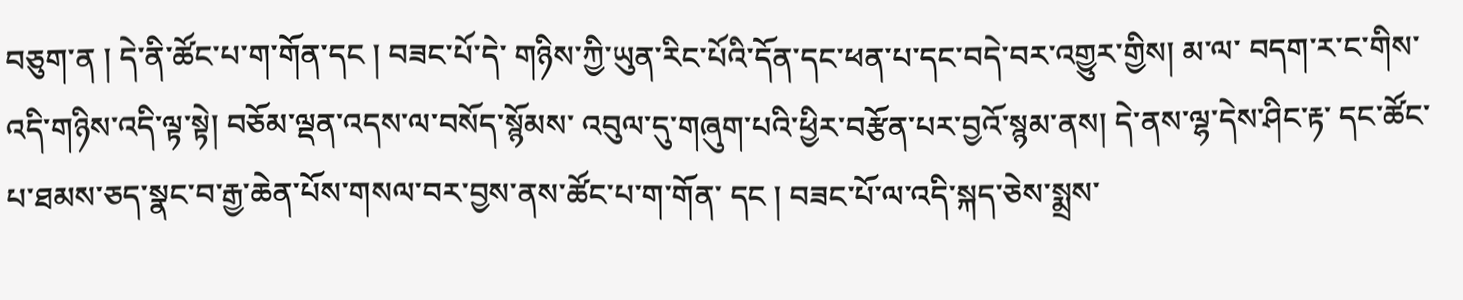བཅུག་ན ། དེ་ནི་ཚོང་པ་ག་གོན་དང ། བཟང་པོ་དེ་ གཉིས་ཀྱི་ཡུན་རིང་པོའི་དོན་དང་ཕན་པ་དང་བདེ་བར་འགྱུར་གྱིས། མ་ལ་ བདག་ར་ང་གིས་འདི་གཉིས་འདི་ལྟ་སྟེ། བཅོམ་ལྡན་འདས་ལ་བསོད་སྙོམས་ འབུལ་དུ་གཞུག་པའི་ཕྱིར་བརྩོན་པར་བྱའོ་སྙམ་ནས། དེ་ནས་ལྷ་དེས་ཤིང་རྟ་ དང་ཚོང་པ་ཐམས་ཅད་སྣང་བ་རྒྱ་ཆེན་པོས་གསལ་བར་བྱས་ནས་ཚོང་པ་ག་གོན་ དང ། བཟང་པོ་ལ་འདི་སྐད་ཅེས་སྨྲས་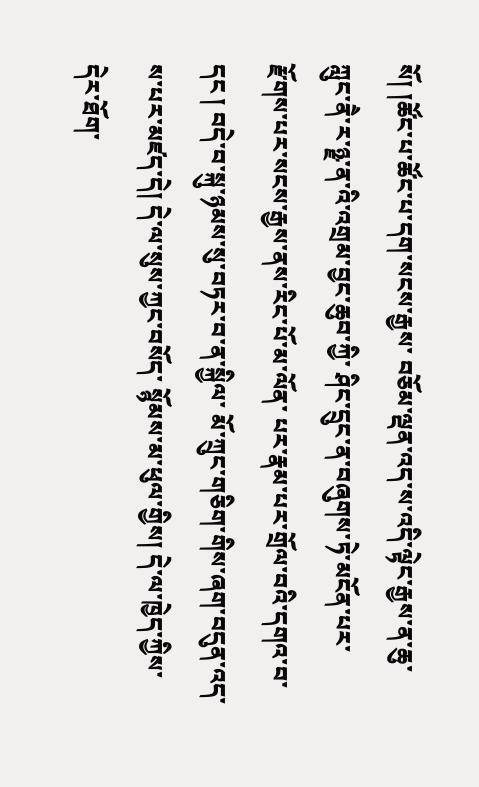སོ། །ཚོང་པ་ཚོང་པ་དག་སངས་རྒྱས་ བཅོམ་ལྡན་འད་ས་འདི་ལྟེང་རྒྱས་ན་ཆུ་ཀླུང་ནཻ་ར་ཉྫ་ན་འི་འགྲམ་བྱང་ཆུབ་ཀྱི་ ཤིང་དྲུང་ན་བཞུགས་ཏེ་མངོན་པར་རྫོགས་པར་སངས་རྒྱས་ནས་རིང་པོ་མ་ལོན་ པར་རྣམ་པར་གྲོལ་བའི་དགའ་བ་དང ། བདེ་བ་སྐུ་ཉམས་སུ་བཏར་བ་ན་སྐྱིལ་ མོ་ཀྲུང་གཅིག་གིས་ཞག་བདུན་འད་ས་པར་མཛད་དེ། དེ་ལ་སུས་ཀྱང་བསོད་ སྙོམས་མ་ཕུལ་གྱིས། དེ་ལ་ཁྱེད་ཀྱིས་དེར་ཐོག་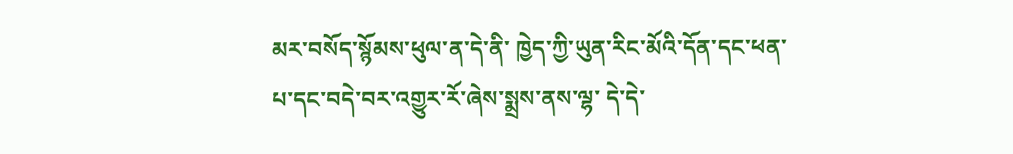མར་བསོད་སྙོམས་ཕུལ་ན་དེ་ནི་ ཁྱེད་ཀྱི་ཡུན་རིང་མོའི་དོན་དང་ཕན་པ་དང་བདེ་བར་འགྱུར་རོ་ཞེས་སྨྲས་ནས་ལྷ་ དེ་དེ་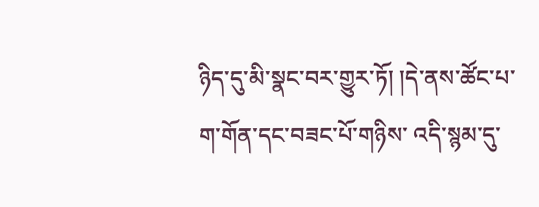ཉིད་དུ་མི་སྣང་བར་གྱུར་ཏོ། །དེ་ནས་ཚོང་པ་ག་གོན་དང་བཟང་པོ་གཉིས་ འདི་སྙམ་དུ་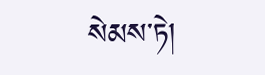སེམས་ཏེ།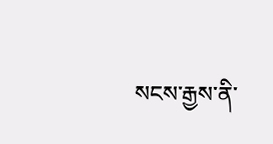སངས་རྒྱས་ནི་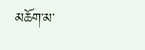མཆོག་མ་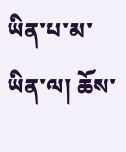ཡིན་པ་མ་ཡིན་ལ། ཆོས་